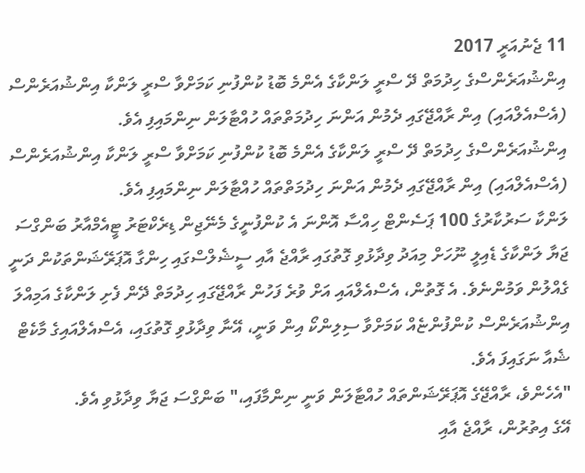11 ޖެނުއަރީ 2017
އިންޝުއަރެންސްގެ ހިދުމަތް ދޭ ސްރީ ލަންކާގެ އެންމެ ބޮޑު ކުންފުނި ކަމަށްވާ ސްރީ ލަންކާ އިންޝުއަރެންސް (އެސްއެލްއައި) އިން ރާއްޖޭގައި ދެމުން އަންނަ ހިދުމަތްތައް ހުއްޓާލަން ނިންމައިފި އެވެ.
އިންޝުއަރެންސްގެ ހިދުމަތް ދޭ ސްރީ ލަންކާގެ އެންމެ ބޮޑު ކުންފުނި ކަމަށްވާ ސްރީ ލަންކާ އިންޝުއަރެންސް (އެސްއެލްއައި) އިން ރާއްޖޭގައި ދެމުން އަންނަ ހިދުމަތްތައް ހުއްޓާލަން ނިންމައިފި އެވެ.
ލަންކާ ސަރުކާރުގެ 100 ޕަސެންޓް ހިއްސާ އޮންނަ އެ ކުންފުނީގެ މެނޭޖިން ޑިރެކްޓަރު ޓީއެމްއާރު ބަންގްސަ ޖަޔާ ލަންކާގެ ޑެއިލީ ނޫހަށް މިއަދު ވިދާޅުވި ގޮތުގައި ރާއްޖެ އާއި ސީޝެލްސްގައި ހިންގާ އޮޕަރޭޝަންތަކުން ދަނީ ގެއްލުން ވަމުންނެވެ. އެ ގޮތުން، އެސްއެލްއައި އަށް ވުރެ ފަހުން ރާއްޖޭގައި ހިދުމަތް ދޭން ފެށި ލަންކާގެ އަމިއްލަ އިންޝުއަރެންސް ކުންފުންޏެއް ކަމަށްވާ ސިލިންކޯ އިން ވަނީ، އޭނާ ވިދާޅުވި ގޮތުގައި، އެސްއެލްއައިގެ މާކެޓް ޝެއާ ނަގައިފަ އެވެ.
"އެހެންވެ، ރާއްޖޭގެ އޮޕަރޭޝަންތައް ހުއްޓާލަން ވަނީ ނިންމާފައި،" ބަންގްސަ ޖަޔާ ވިދާޅުވި އެވެ.
އޭގެ އިތުރުން، ރާއްޖެ އާއި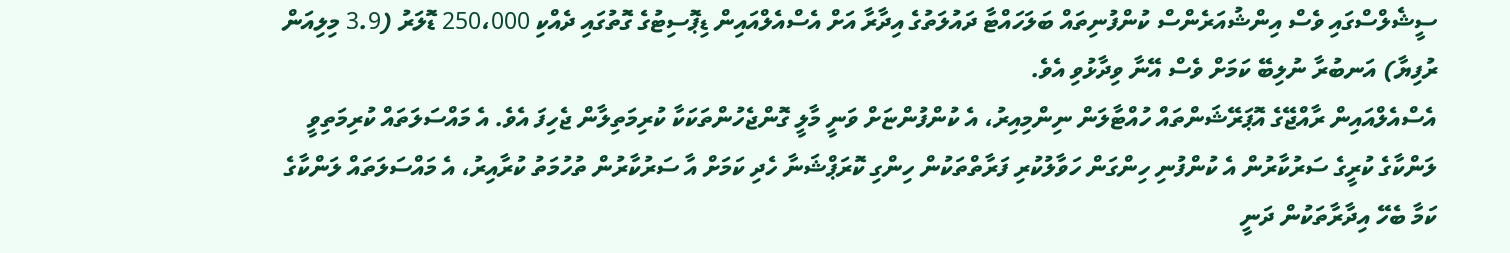ސީޝެލްސްގައި ވެސް އިންޝުއަރެންސް ކުންފުނިތައް ބަލަހައްޓާ ދައުލަތުގެ އިދާރާ އަށް އެސްއެލްއައިން ޑިޕޮސިޓުގެ ގޮތުގައި ދެއްކި 250،000 ޑޮލަރު (3.9 މިލިއަން ރުފިޔާ) އަނބުރާ ނުލިބޭ ކަމަށް ވެސް އޭނާ ވިދާޅުވި އެވެ.
އެސްއެލްއައިން ރާއްޖޭގެ އޮޕަރޭޝަންތައް ހުއްޓާލަން ނިންމިއިރު، އެ ކުންފުންޏަށް ވަނީ މާލީ ގޮންޖެހުންތަކަކާ ކުރިމަތިލާން ޖެހިފަ އެވެ. އެ މައްސަލަތައް ކުރިމަތިވީ ލަންކާގެ ކުރީގެ ސަރުކާރުން އެ ކުންފުނި ހިންގަން ހަވާލުކުރި ފަރާތްތަކުން ހިންގި ކޮރަޕްޝަނާ ހެދި ކަމަށް އާ ސަރުކާރުން ތުހުމަތު ކުރާއިރު، އެ މައްސަލަތައް ލަންކާގެ ކަމާ ބެހޭ އިދާރާތަކުން ދަނީ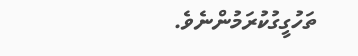ތަހުގީގުކުރަމުންނެވެ.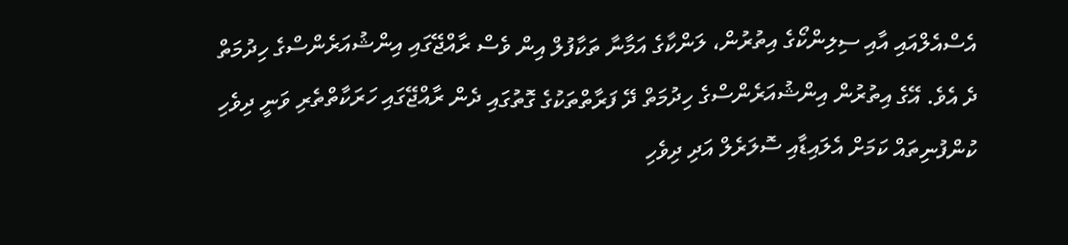އެސްއެލްއައި އާއި ސިލިންކޯގެ އިތުރުން، ލަންކާގެ އަމާނާ ތަކާފުލް އިން ވެސް ރާއްޖޭގައި އިންޝުއަރެންސްގެ ހިދުމަތް ދެ އެވެ. އޭގެ އިތުރުން އިންޝުއަރެންސްގެ ހިދުމަތް ދޭ ފަރާތްތަކުގެ ގޮތުގައި ދެން ރާއްޖޭގައި ހަރަކާތްތެރި ވަނީ ދިވެހި ކުންފުނިތައް ކަމަށް އެލައިޑާއި ސޮލަރެލް އަދި ދިވެހި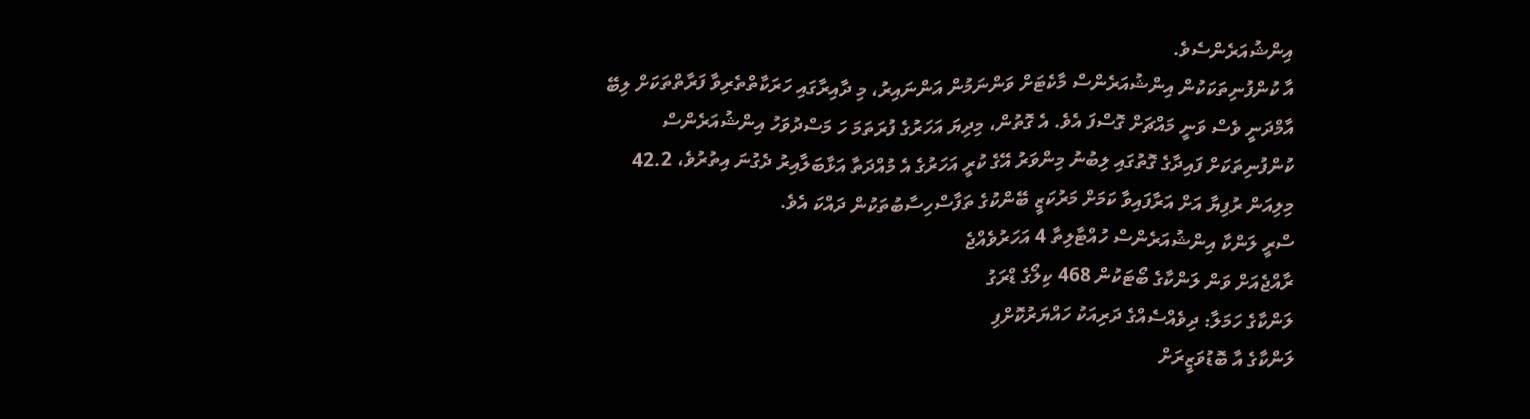އިންޝުއަރެންސެވެ.
އާ ކުންފުނިތަކަކުން އިންޝުއަރެންސް މާކެޓަށް ވަންނަމުން އަންނައިރު، މި ދާއިރާގައި ހަރަކާތްތެރިވާ ފަރާތްތަކަށް ލިބޭ އާމްދަނީ ވެސް ވަނީ މައްޗަށް ގޮސްފަ އެވެ. އެ ގޮތުން، މިދިޔަ އަހަރުގެ ފުރަތަމަ ހަ މަސްދުވަހު އިންޝުއަރެންސް ކުންފުނިތަކަށް ފައިދާގެ ގޮތުގައި ލިބުނު މިންވަރު އޭގެ ކުރީ އަހަރުގެ އެ މުއްދަތާ އަޅާބަލާއިރު ދެގުނަ އިތުރުވެ، 42.2 މިލިއަން ރުފިޔާ އަށް އަރާފައިވާ ކަމަށް މަރުކަޒީ ބޭންކުގެ ތަފާސްހިސާބުތަކުން ދައްކަ އެވެ.
ސްރީ ލަންކާ އިންޝުއަރެންސް ހުއްޓާލިތާ 4 އަހަރުވެއްޖެ
ރާއްޖެއަށް ވަން ލަންކާގެ ބޯޓަކުން 468 ކިލޯގެ ޑްރަގު
ލަންކާގެ ހަމަލާ: ދިވެއްސެއްގެ ދަރިއަކު ހައްޔަރުކޮށްފި
ލަންކާގެ އާ ބޮޑުވަޒީރަށް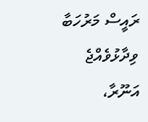ރައީސް މަރުހަބާ ވިދާޅުވެއްޖެ
އަނޫރާ،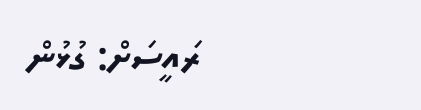ރައީސަށް: ގުޅުން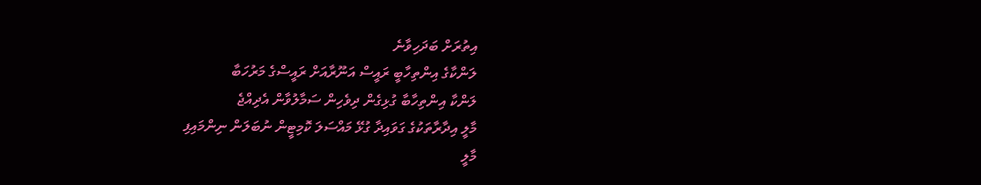އިތުރަށް ބަދަހިވާނެ
ލަންކާގެ އިންތިހާބީ ރައީސް އަނޫރާއަށް ރައީސްގެ މަރުހަބާ
ލަންކާ އިންތިހާބާ ގުޅިގެން ދިވެހިން ސަމާލުވާން އެދިއްޖެ
މާލީ އިދާރާތަކުގެ ގަވައިދާ ގުޅޭ މައްސަލަ ކޮމިޓީން ނުބަލަން ނިންމައިފި
މާލީ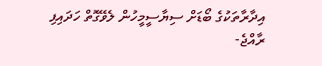އިދާރާތަކުގެ ބޯޑަށް ސިޔާސީމީހުން ލެވޭގޮތް ހަދައިފި
ރާއްޖެ-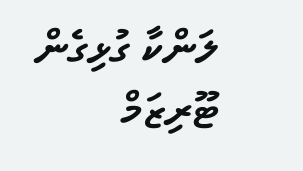ލަންކާ ގުޅިގެން ޓޫރިޒަމް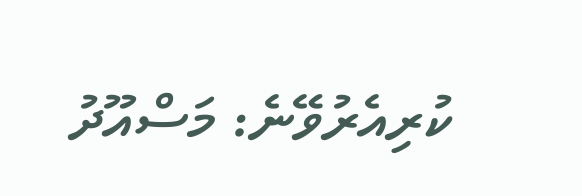ކުރިއެރުވޭނެ: މަސްއޫދު